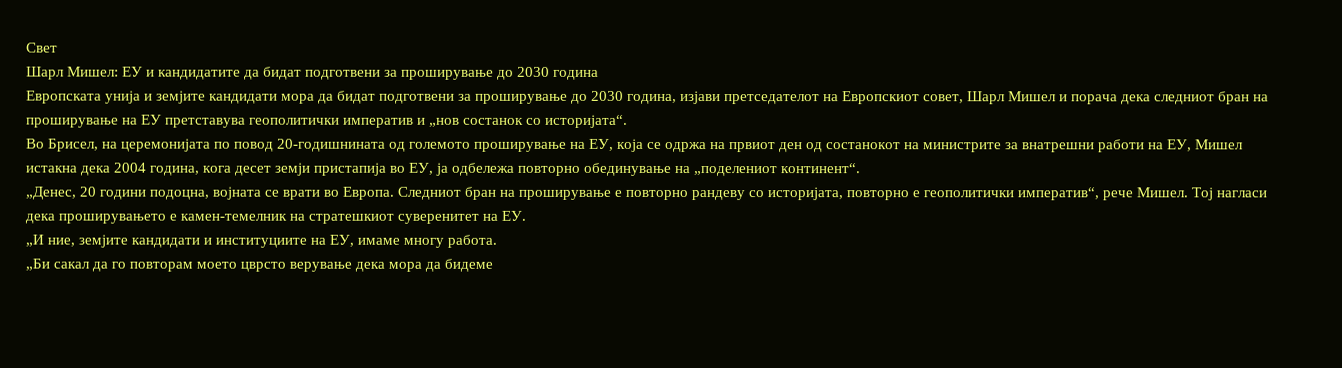Свет
Шарл Мишел: ЕУ и кандидатите да бидат подготвени за проширување до 2030 година
Европската унија и земјите кандидати мора да бидат подготвени за проширување до 2030 година, изјави претседателот на Европскиот совет, Шарл Мишел и порача дека следниот бран на проширување на ЕУ претставува геополитички императив и „нов состанок со историјата“.
Во Брисел, на церемонијата по повод 20-годишнината од големото проширување на ЕУ, која се одржа на првиот ден од состанокот на министрите за внатрешни работи на ЕУ, Мишел истакна дека 2004 година, кога десет земји пристапија во ЕУ, ја одбележа повторно обединување на „поделениот континент“.
„Денес, 20 години подоцна, војната се врати во Европа. Следниот бран на проширување е повторно рандеву со историјата, повторно е геополитички императив“, рече Мишел. Тој нагласи дека проширувањето е камен-темелник на стратешкиот суверенитет на ЕУ.
„И ние, земјите кандидати и институциите на ЕУ, имаме многу работа.
„Би сакал да го повторам моето цврсто верување дека мора да бидеме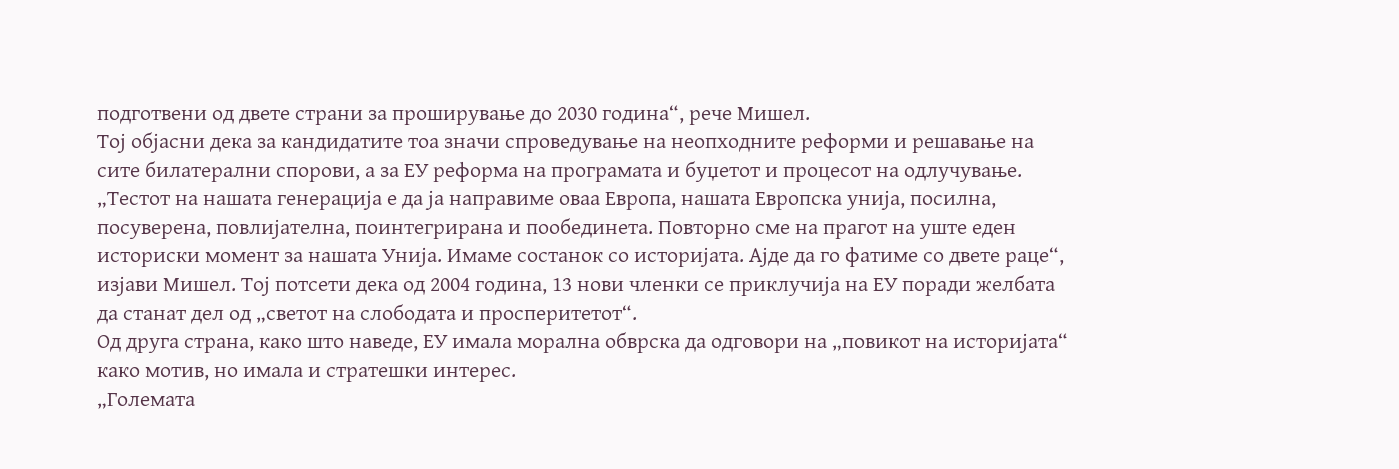подготвени од двете страни за проширување до 2030 година“, рече Мишел.
Тој објасни дека за кандидатите тоа значи спроведување на неопходните реформи и решавање на сите билатерални спорови, а за ЕУ реформа на програмата и буџетот и процесот на одлучување.
„Тестот на нашата генерација е да ја направиме оваа Европа, нашата Европска унија, посилна, посуверена, повлијателна, поинтегрирана и пообединета. Повторно сме на прагот на уште еден историски момент за нашата Унија. Имаме состанок со историјата. Ајде да го фатиме со двете раце“, изјави Мишел. Тој потсети дека од 2004 година, 13 нови членки се приклучија на ЕУ поради желбата да станат дел од „светот на слободата и просперитетот“.
Од друга страна, како што наведе, ЕУ имала морална обврска да одговори на „повикот на историјата“ како мотив, но имала и стратешки интерес.
„Големата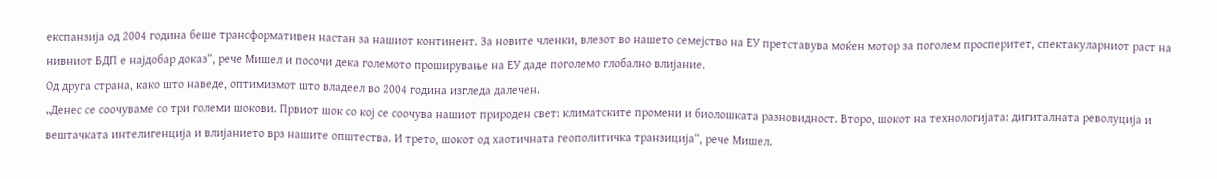експанзија од 2004 година беше трансформативен настан за нашиот континент. За новите членки, влезот во нашето семејство на ЕУ претставува моќен мотор за поголем просперитет, спектакуларниот раст на нивниот БДП е најдобар доказ“, рече Мишел и посочи дека големото проширување на ЕУ даде поголемо глобално влијание.
Од друга страна, како што наведе, оптимизмот што владеел во 2004 година изгледа далечен.
„Денес се соочуваме со три големи шокови. Првиот шок со кој се соочува нашиот природен свет: климатските промени и биолошката разновидност. Второ, шокот на технологијата: дигиталната револуција и вештачката интелигенција и влијанието врз нашите општества. И трето, шокот од хаотичната геополитичка транзиција“, рече Мишел.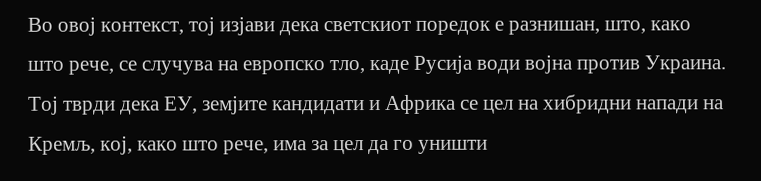Во овој контекст, тој изјави дека светскиот поредок е разнишан, што, како што рече, се случува на европско тло, каде Русија води војна против Украина. Тој тврди дека ЕУ, земјите кандидати и Африка се цел на хибридни напади на Кремљ, кој, како што рече, има за цел да го уништи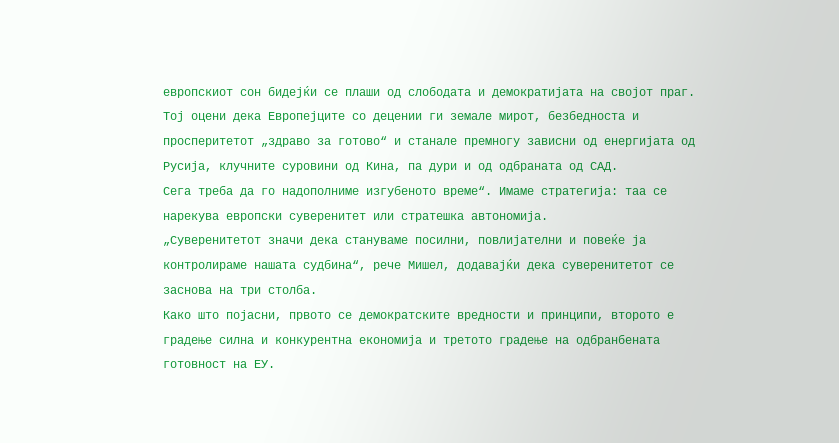европскиот сон бидејќи се плаши од слободата и демократијата на својот праг.
Тој оцени дека Европејците со децении ги земале мирот, безбедноста и просперитетот „здраво за готово“ и станале премногу зависни од енергијата од Русија, клучните суровини од Кина, па дури и од одбраната од САД.
Сега треба да го надополниме изгубеното време“. Имаме стратегија: таа се нарекува европски суверенитет или стратешка автономија.
„Суверенитетот значи дека стануваме посилни, повлијателни и повеќе ја контролираме нашата судбина“, рече Мишел, додавајќи дека суверенитетот се заснова на три столба.
Како што појасни, првото се демократските вредности и принципи, второто е градење силна и конкурентна економија и третото градење на одбранбената готовност на ЕУ.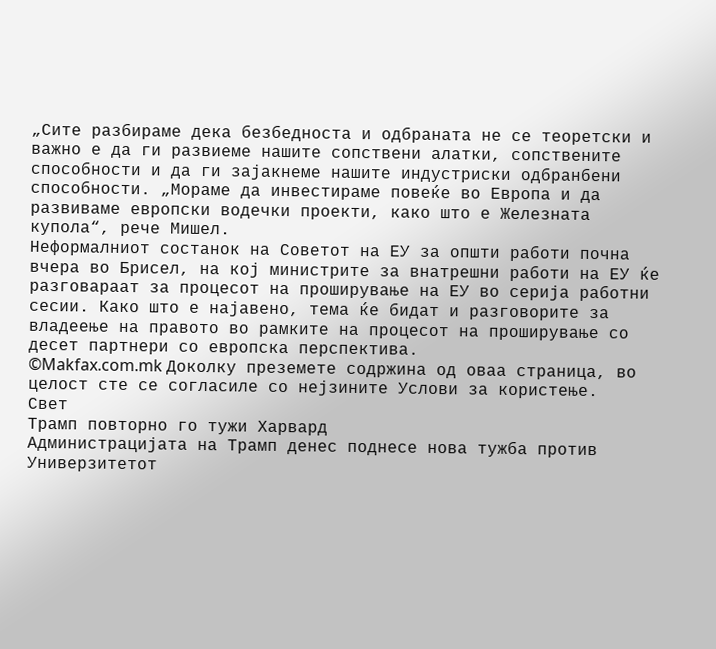„Сите разбираме дека безбедноста и одбраната не се теоретски и важно е да ги развиеме нашите сопствени алатки, сопствените способности и да ги зајакнеме нашите индустриски одбранбени способности. „Мораме да инвестираме повеќе во Европа и да развиваме европски водечки проекти, како што е Железната купола“, рече Мишел.
Неформалниот состанок на Советот на ЕУ за општи работи почна вчера во Брисел, на кој министрите за внатрешни работи на ЕУ ќе разговараат за процесот на проширување на ЕУ во серија работни сесии. Како што е најавено, тема ќе бидат и разговорите за владеење на правото во рамките на процесот на проширување со десет партнери со европска перспектива.
©Makfax.com.mk Доколку преземете содржина од оваа страница, во целост сте се согласиле со нејзините Услови за користење.
Свет
Трамп повторно го тужи Харвард
Администрацијата на Трамп денес поднесе нова тужба против Универзитетот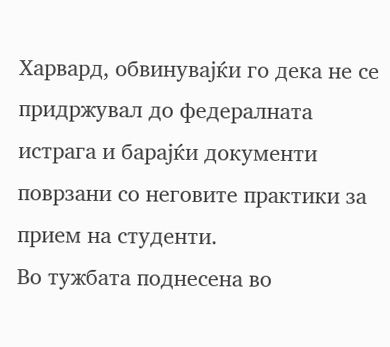Харвард, обвинувајќи го дека не се придржувал до федералната истрага и барајќи документи поврзани со неговите практики за прием на студенти.
Во тужбата поднесена во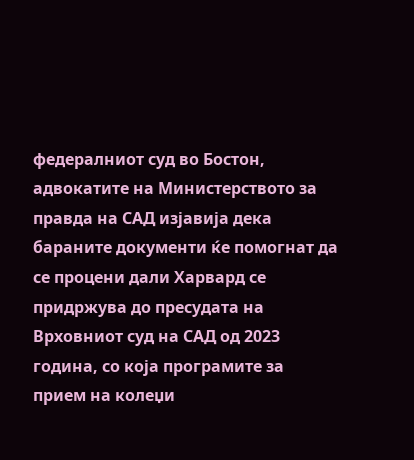федералниот суд во Бостон, адвокатите на Министерството за правда на САД изјавија дека бараните документи ќе помогнат да се процени дали Харвард се придржува до пресудата на Врховниот суд на САД од 2023 година, со која програмите за прием на колеџи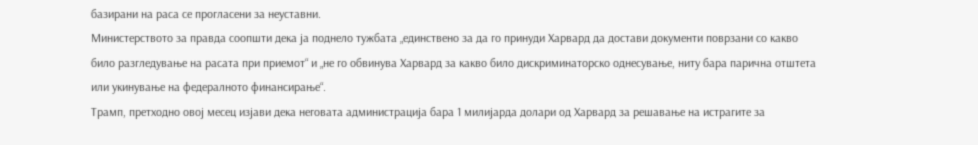базирани на раса се прогласени за неуставни.
Министерството за правда соопшти дека ја поднело тужбата „единствено за да го принуди Харвард да достави документи поврзани со какво било разгледување на расата при приемот“ и „не го обвинува Харвард за какво било дискриминаторско однесување, ниту бара парична отштета или укинување на федералното финансирање“.
Трамп, претходно овој месец изјави дека неговата администрација бара 1 милијарда долари од Харвард за решавање на истрагите за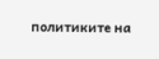политиките на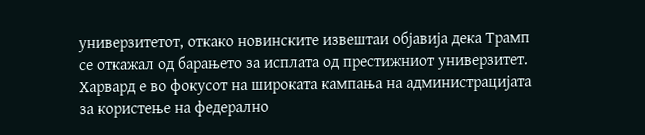универзитетот, откако новинските извештаи објавија дека Трамп се откажал од барањето за исплата од престижниот универзитет.
Харвард е во фокусот на широката кампања на администрацијата за користење на федерално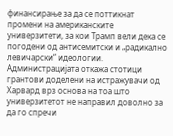финансирање за да се поттикнат промени на американските универзитети, за кои Трамп вели дека се погодени од антисемитски и „радикално левичарски“ идеологии.
Администрацијата откажа стотици грантови доделени на истражувачи од Харвард врз основа на тоа што универзитетот не направил доволно за да го спречи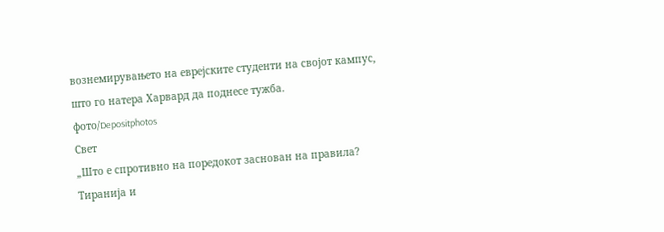вознемирувањето на еврејските студенти на својот кампус, што го натера Харвард да поднесе тужба.
фото/Depositphotos
Свет
„Што е спротивно на поредокот заснован на правила? Тиранија и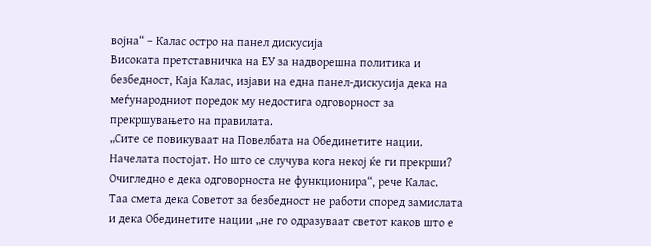војна“ – Калас остро на панел дискусија
Високата претставничка на ЕУ за надворешна политика и безбедност, Каја Калас, изјави на една панел-дискусија дека на меѓународниот поредок му недостига одговорност за прекршувањето на правилата.
„Сите се повикуваат на Повелбата на Обединетите нации. Начелата постојат. Но што се случува кога некој ќе ги прекрши? Очигледно е дека одговорноста не функционира“, рече Калас.
Таа смета дека Советот за безбедност не работи според замислата и дека Обединетите нации „не го одразуваат светот каков што е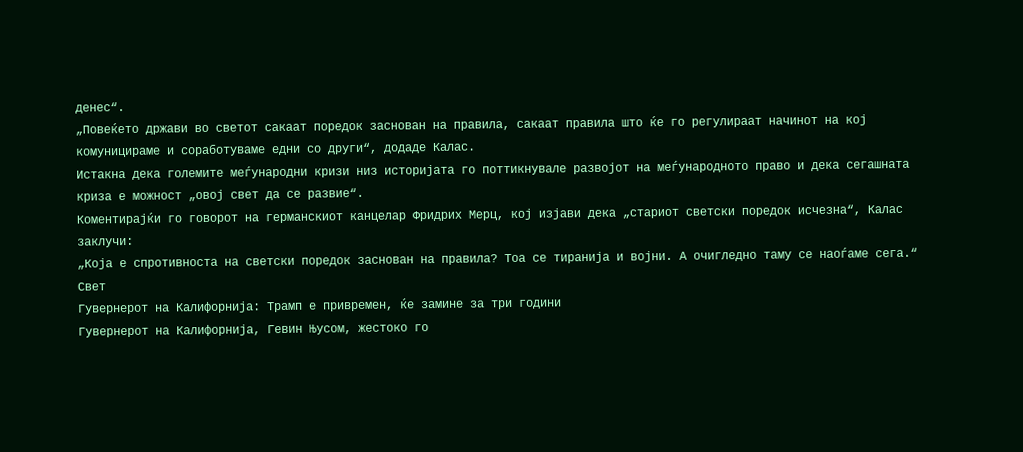денес“.
„Повеќето држави во светот сакаат поредок заснован на правила, сакаат правила што ќе го регулираат начинот на кој комуницираме и соработуваме едни со други“, додаде Калас.
Истакна дека големите меѓународни кризи низ историјата го поттикнувале развојот на меѓународното право и дека сегашната криза е можност „овој свет да се развие“.
Коментирајќи го говорот на германскиот канцелар Фридрих Мерц, кој изјави дека „стариот светски поредок исчезна“, Калас заклучи:
„Која е спротивноста на светски поредок заснован на правила? Тоа се тиранија и војни. А очигледно таму се наоѓаме сега.“
Свет
Гувернерот на Калифорнија: Трамп е привремен, ќе замине за три години
Гувернерот на Калифорнија, Гевин Њусом, жестоко го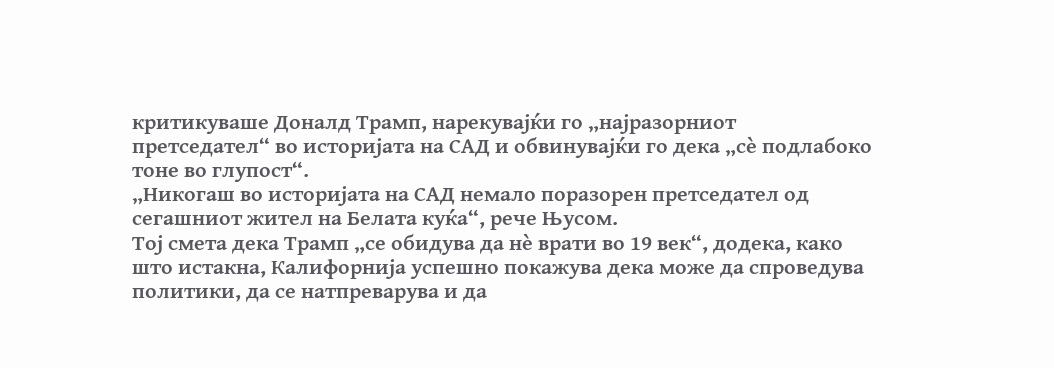критикуваше Доналд Трамп, нарекувајќи го „најразорниот претседател“ во историјата на САД и обвинувајќи го дека „сѐ подлабоко тоне во глупост“.
„Никогаш во историјата на САД немало поразорен претседател од сегашниот жител на Белата куќа“, рече Њусом.
Тој смета дека Трамп „се обидува да нѐ врати во 19 век“, додека, како што истакна, Калифорнија успешно покажува дека може да спроведува политики, да се натпреварува и да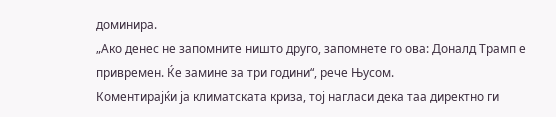доминира.
„Ако денес не запомните ништо друго, запомнете го ова: Доналд Трамп е привремен. Ќе замине за три години“, рече Њусом.
Коментирајќи ја климатската криза, тој нагласи дека таа директно ги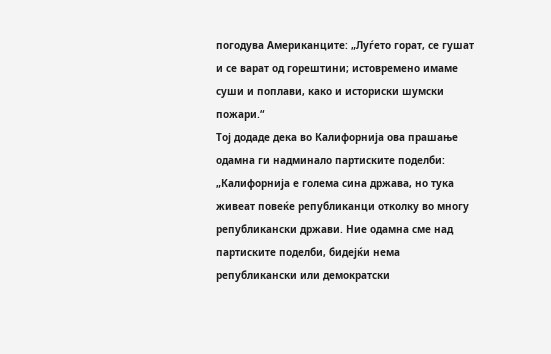погодува Американците: „Луѓето горат, се гушат и се варат од горештини; истовремено имаме суши и поплави, како и историски шумски пожари.“
Тој додаде дека во Калифорнија ова прашање одамна ги надминало партиските поделби:
„Калифорнија е голема сина држава, но тука живеат повеќе републиканци отколку во многу републикански држави. Ние одамна сме над партиските поделби, бидејќи нема републикански или демократски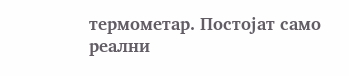термометар. Постојат само реални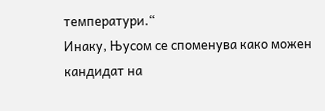температури.“
Инаку, Њусом се споменува како можен кандидат на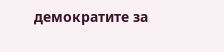демократите за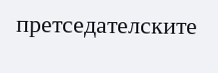претседателските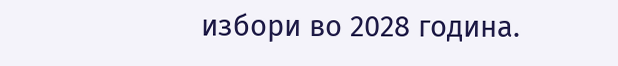избори во 2028 година.